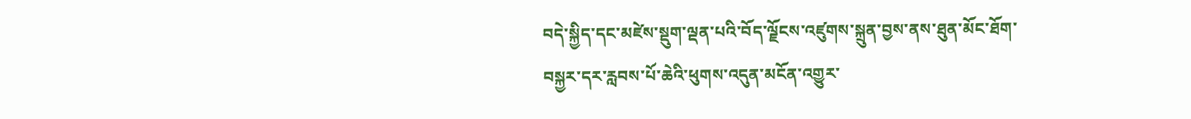བདེ་སྐྱིད་དང་མཛེས་སྡུག་ལྡན་པའི་བོད་ལྗོངས་འཛུགས་སྐྲུན་བྱས་ནས་ཐུན་མོང་ཐོག་བསྐྱར་དར་རླབས་པོ་ཆེའི་ཕུགས་འདུན་མངོན་འགྱུར་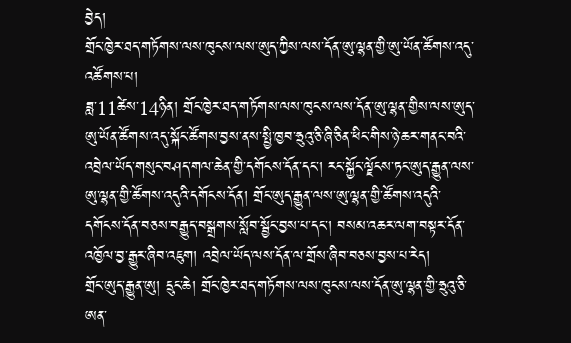བྱེད།
གྲོང་ཁྱེར་ཐད་གཏོགས་ལས་ཁུངས་ལས་ཨུད་ཀྱིས་ལས་དོན་ཨུ་ལྷན་གྱི་ཨུ་ཡོན་ཚོགས་འདུ་འཚོགས་པ།
ཟླ་11ཚེས་14ཉིན། གྲོང་ཁྱེར་ཐད་གཏོགས་ལས་ཁུངས་ལས་དོན་ཨུ་ལྷན་གྱིས་ལས་ཨུད་ཨུ་ཡོན་ཚོགས་འདུ་སྐོང་ཚོགས་བྱས་ནས་སྤྱི་ཁྱབ་ཧྲུའུ་ཅི་ཞི་ཅིན་ཕིང་གིས་ཉེ་ཆར་གནང་བའི་འབྲེལ་ཡོད་གསུང་བཤད་གལ་ཆེན་གྱི་དགོངས་དོན་དང་། རང་སྐྱོང་ལྗོངས་ཏང་ཨུད་རྒྱུན་ལས་ཨུ་ལྷན་གྱི་ཚོགས་འདུའི་དགོངས་དོན། གྲོང་ཨུད་རྒྱུན་ལས་ཨུ་ལྷན་གྱི་ཚོགས་འདུའི་དགོངས་དོན་བཅས་བརྒྱུད་བསྒྲགས་སློབ་སྦྱོང་བྱས་པ་དང་། བསམ་འཆར་ལག་བསྟར་དོན་འཁྱོལ་བྱ་རྒྱུར་ཞིབ་འཇུག། འབྲེལ་ཡོད་ལས་དོན་ལ་གྲོས་ཞིབ་བཅས་བྱས་པ་རེད།
གྲོང་ཨུད་རྒྱུན་ཨུ། དྲུང་ཆེ། གྲོང་ཁྱེར་ཐད་གཏོགས་ལས་ཁུངས་ལས་དོན་ཨུ་ལྷན་གྱི་ཧྲུའུ་ཅི་ཨན་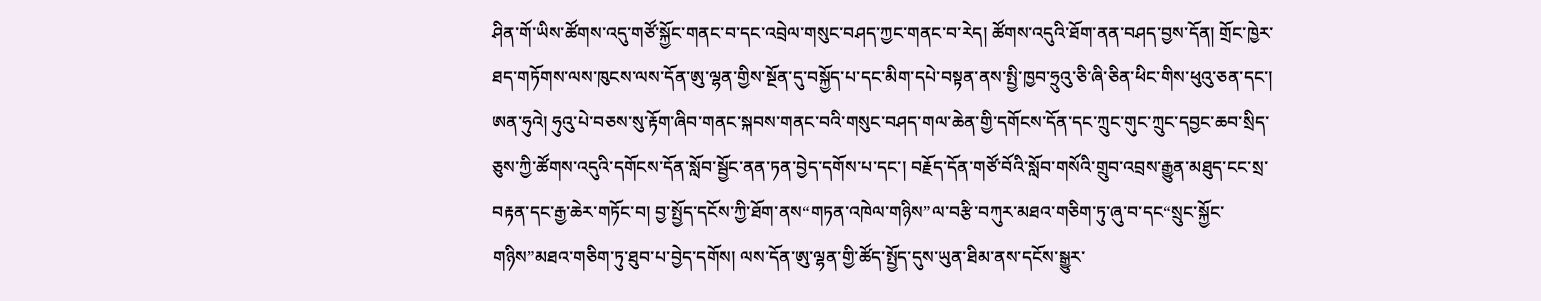ཤིན་གོ་ཡིས་ཚོགས་འདུ་གཙོ་སྐྱོང་གནང་བ་དང་འབྲེལ་གསུང་བཤད་ཀྱང་གནང་བ་རེད། ཚོགས་འདུའི་ཐོག་ནན་བཤད་བྱས་དོན། གྲོང་ཁྱེར་ཐད་གཏོགས་ལས་ཁུངས་ལས་དོན་ཨུ་ལྷན་གྱིས་སྔོན་དུ་བསྐྱོད་པ་དང་མིག་དཔེ་བསྟན་ནས་སྤྱི་ཁྱབ་ཧྲུའུ་ཅི་ཞི་ཅིན་ཕིང་གིས་ཕུའུ་ཅན་དང་། ཨན་ཧུའེ། ཧུའུ་པེ་བཅས་སུ་རྟོག་ཞིབ་གནང་སྐབས་གནང་བའི་གསུང་བཤད་གལ་ཆེན་གྱི་དགོངས་དོན་དང་ཀྲུང་གུང་ཀྲུང་དབྱང་ཆབ་སྲིད་ཅུས་ཀྱི་ཚོགས་འདུའི་དགོངས་དོན་སློབ་སྦྱོང་ནན་ཏན་བྱེད་དགོས་པ་དང་། བརྗོད་དོན་གཙོ་བོའི་སློབ་གསོའི་གྲུབ་འབྲས་རྒྱུན་མཐུད་ངང་སྲ་བརྟན་དང་རྒྱ་ཆེར་གཏོང་བ། བྱ་སྤྱོད་དངོས་ཀྱི་ཐོག་ནས“གཏན་འཁེལ་གཉིས”ལ་བརྩི་བཀུར་མཐའ་གཅིག་ཏུ་ཞུ་བ་དང“སྲུང་སྐྱོང་གཉིས”མཐའ་གཅིག་ཏུ་ཐུབ་པ་བྱེད་དགོས། ལས་དོན་ཨུ་ལྷན་གྱི་ཚོད་སྤྱོད་དུས་ཡུན་ཐིམ་ནས་དངོས་སྒྱུར་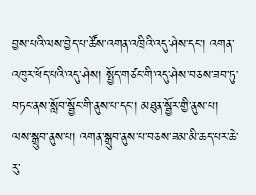བྱས་པའི་ལས་བྱེད་པ་ཚོས་འགན་འཁྲིའི་འདུ་ཤེས་དང་། འགན་འཁུར་ཕོད་པའི་འདུ་ཤེས། སྤྱོད་གཙང་གི་འདུ་ཤེས་བཅས་ཟབ་ཏུ་བཏང་ནས་སློབ་སྦྱོང་གི་ནུས་པ་དང་། མཐུན་སྦྱོར་གྱི་ནུས་པ། ལས་སྒྲུབ་ནུས་པ། འགན་སྒྲུབ་ནུས་པ་བཅས་ཟམ་མི་ཆད་པར་ཆེ་རུ་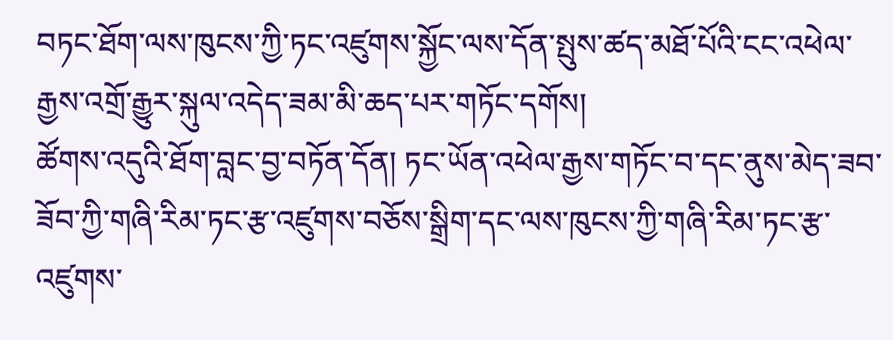བཏང་ཐོག་ལས་ཁུངས་ཀྱི་ཏང་འཛུགས་སྐྱོང་ལས་དོན་སྤུས་ཚད་མཐོ་པོའི་ངང་འཕེལ་རྒྱས་འགྲོ་རྒྱུར་སྐུལ་འདེད་ཟམ་མི་ཆད་པར་གཏོང་དགོས།
ཚོགས་འདུའི་ཐོག་བླང་བྱ་བཏོན་དོན། ཏང་ཡོན་འཕེལ་རྒྱས་གཏོང་བ་དང་ནུས་མེད་ཟབ་ཟོབ་ཀྱི་གཞི་རིམ་ཏང་རྩ་འཛུགས་བཅོས་སྒྲིག་དང་ལས་ཁུངས་ཀྱི་གཞི་རིམ་ཏང་རྩ་འཛུགས་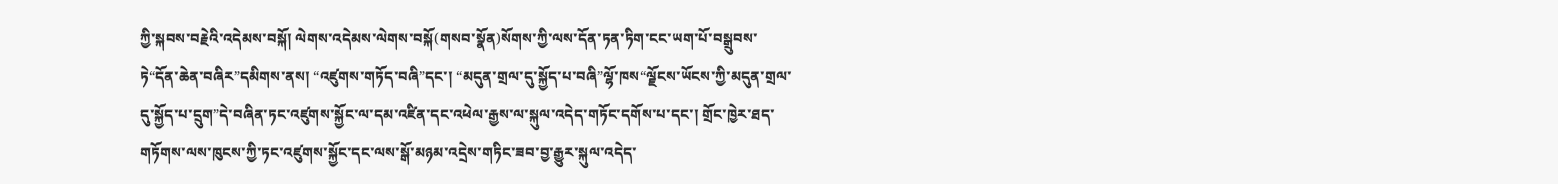ཀྱི་སྐབས་བརྗེའི་འདེམས་བསྐོ། ལེགས་འདེམས་ལེགས་བསྐོ(གསབ་སྣོན)སོགས་ཀྱི་ལས་དོན་ཏན་ཏིག་ངང་ཡག་པོ་བསྒྲུབས་ཏེ“དོན་ཆེན་བཞིར”དམིགས་ནས། “འཛུགས་གཏོད་བཞི”དང་། “མདུན་གྲལ་དུ་སྐྱོད་པ་བཞི”ལྷོ་ཁས“ལྗོངས་ཡོངས་ཀྱི་མདུན་གྲལ་དུ་སྐྱོད་པ་དྲུག”དེ་བཞིན་ཏང་འཛུགས་སྐྱོང་ལ་དམ་འཛིན་དང་འཕེལ་རྒྱས་ལ་སྐུལ་འདེད་གཏོང་དགོས་པ་དང་། གྲོང་ཁྱེར་ཐད་གཏོགས་ལས་ཁུངས་ཀྱི་ཏང་འཛུགས་སྐྱོང་དང་ལས་སྒོ་མཉམ་འདྲེས་གཏིང་ཟབ་བྱ་རྒྱུར་སྐུལ་འདེད་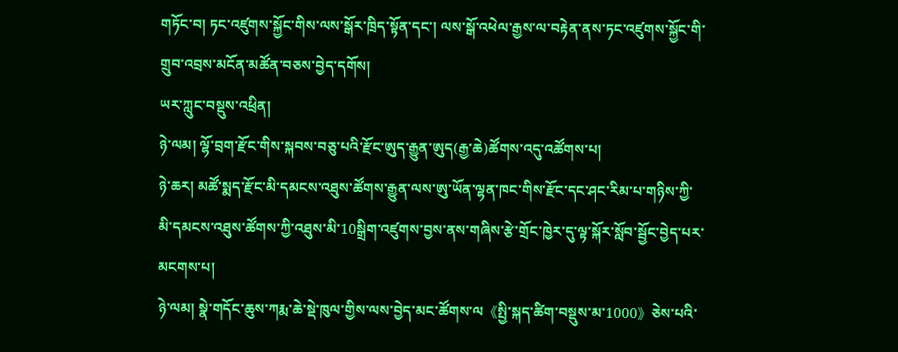གཏོང་བ། ཏང་འཛུགས་སྐྱོང་གིས་ལས་སྒོར་ཁྲིད་སྟོན་དང་། ལས་སྒོ་འཕེལ་རྒྱས་ལ་བརྟེན་ནས་ཏང་འཛུགས་སྐྱོང་གི་གྲུབ་འབྲས་མངོན་མཚོན་བཅས་བྱེད་དགོས།
ཡར་ཀླུང་བསྡུས་འཕྲིན།
ཉེ་ལམ། ལྷོ་བྲག་རྫོང་གིས་སྐབས་བཅུ་པའི་རྫོང་ཨུད་རྒྱུན་ཨུད(རྒྱ་ཆེ)ཚོགས་འདུ་འཚོགས་པ།
ཉེ་ཆར། མཚོ་སྨད་རྫོང་མི་དམངས་འཐུས་ཚོགས་རྒྱུན་ལས་ཨུ་ཡོན་ལྷན་ཁང་གིས་རྫོང་དང་ཤང་རིམ་པ་གཉིས་ཀྱི་མི་དམངས་འཐུས་ཚོགས་ཀྱི་འཐུས་མི་10སྒྲིག་འཛུགས་བྱས་ནས་གཞིས་རྩེ་གྲོང་ཁྱེར་དུ་ལྟ་སྐོར་སློབ་སྦྱོང་བྱེད་པར་མངགས་པ།
ཉེ་ལམ། སྣེ་གདོང་ཆུས་ཀརྨ་ཆེ་སྡེ་ཁུལ་གྱིས་ལས་བྱེད་མང་ཚོགས་ལ《སྤྱི་སྐད་ཚིག་བསྡུས་མ་1000》ཅེས་པའི་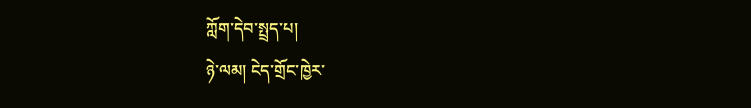ཀློག་དེབ་སྤྲད་པ།
ཉེ་ལམ། ངེད་གྲོང་ཁྱེར་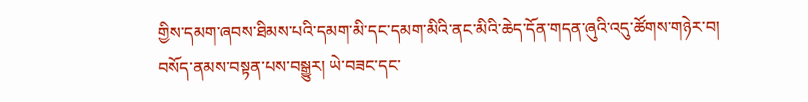གྱིས་དམག་ཞབས་ཐིམས་པའི་དམག་མི་དང་དམག་མིའི་ནང་མིའི་ཆེད་དོན་གདན་ཞུའི་འདུ་ཚོགས་གཉེར་བ།
བསོད་ནམས་བསྟན་པས་བསྒྱུར། ཡེ་བཟང་དང་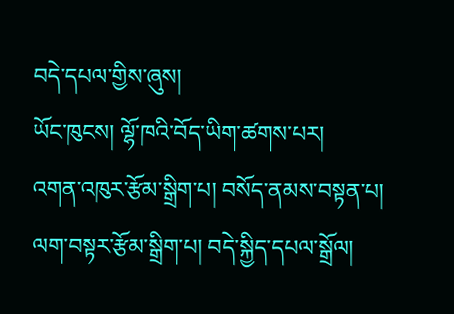བདེ་དཔལ་གྱིས་ཞུས།
ཡོང་ཁུངས། ལྷོ་ཁའི་བོད་ཡིག་ཚགས་པར།
འགན་འཁུར་རྩོམ་སྒྲིག་པ། བསོད་ནམས་བསྟན་པ།
ལག་བསྟར་རྩོམ་སྒྲིག་པ། བདེ་སྐྱིད་དཔལ་སྒྲོལ།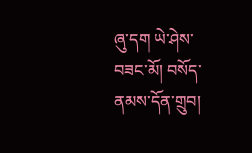ཞུ་དག ཡེ་ཤེས་བཟང་མོ། བསོད་ནམས་དོན་གྲུབ།